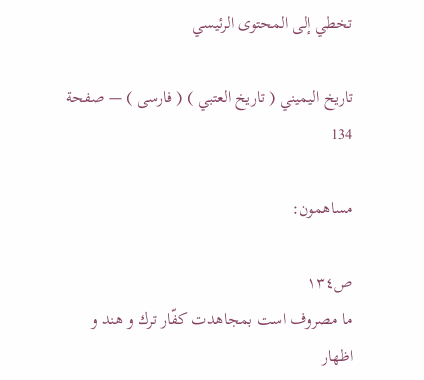تخطي إلى المحتوى الرئيسي

تاريخ اليميني ( تاريخ العتبي ) ( فارسى ) — صفحة 134

مساهمون:

ص١٣٤
ما مصروف است بمجاهدت كفّار ترك و هند و اظهار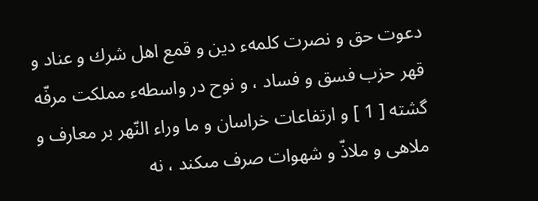دعوت حق و نصرت كلمهء دين و قمع اهل شرك و عناد و قهر حزب فسق و فساد ، و نوح در واسطهء مملكت مرفّه گشته [ 1 ] و ارتفاعات خراسان و ما وراء النّهر بر معارف و ملاهى و ملاذّ و شهوات صرف مىكند ، نه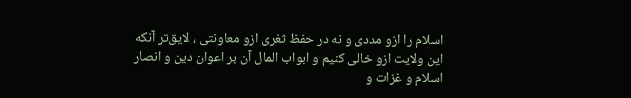اسلام را ازو مددى و نه در حفظ ثغرى ازو معاونتى ، لايق‌تر آنكه اين ولايت ازو خالى كنيم و ابواب المال آن بر اعوان دين و انصار اسلام و غزات و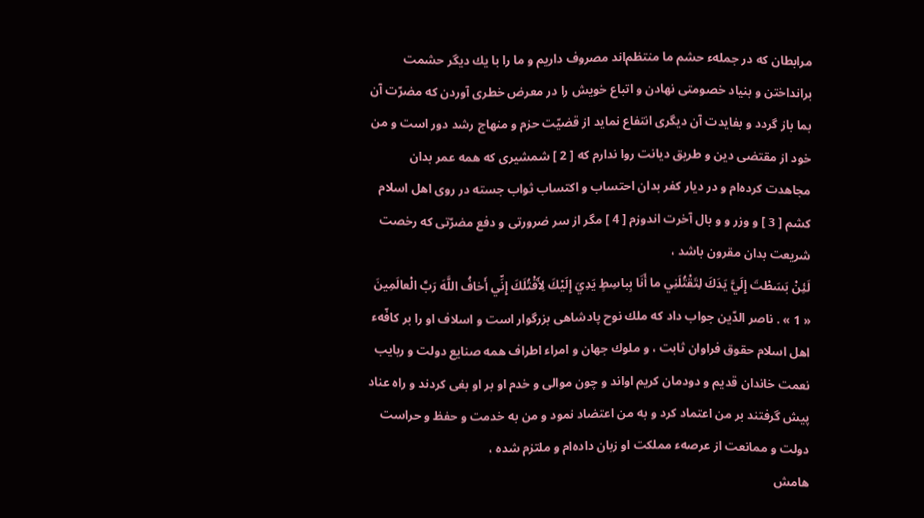مرابطان كه در جملهء حشم ما منتظم‌اند مصروف داريم و ما را با يك ديگر حشمت برانداختن و بنياد خصومتى نهادن و اتباع خويش را در معرض خطرى آوردن كه مضرّت آن بما باز گردد و بفايدت آن ديگرى انتفاع نمايد از قضيّت حزم و منهاج رشد دور است و من خود از مقتضى دين و طريق ديانت روا ندارم كه [ 2 ] شمشيرى كه همه عمر بدان مجاهدت كرده‌ام و در ديار كفر بدان احتساب و اكتساب ثواب جسته در روى اهل اسلام كشم [ 3 ] و وزر و و بال آخرت اندوزم [ 4 ] مگر از سر ضرورتى و دفع مضرّتى كه رخصت شريعت بدان مقرون باشد ،
لَئِنْ بَسَطْتَ إِلَيَّ يَدَكَ لِتَقْتُلَنِي ما أَنَا بِباسِطٍ يَدِيَ إِلَيْكَ لِأَقْتُلَكَ إِنِّي أَخافُ اللَّهَ رَبَّ الْعالَمِينَ
« 1 » . ناصر الدّين جواب داد كه ملك نوح پادشاهى بزرگوار است و اسلاف او را بر كافّهء اهل اسلام حقوق فراوان ثابت ، و ملوك جهان و امراء اطراف همه صنايع دولت و ربايب نعمت خاندان قديم و دودمان كريم اواند و چون موالى و خدم او بر او بغى كردند و راه عناد پيش گرفتند بر من اعتماد كرد و به من اعتضاد نمود و من به خدمت و حفظ و حراست دولت و ممانعت از عرصهء مملكت او زبان داده‌ام و ملتزم شده ،
هامش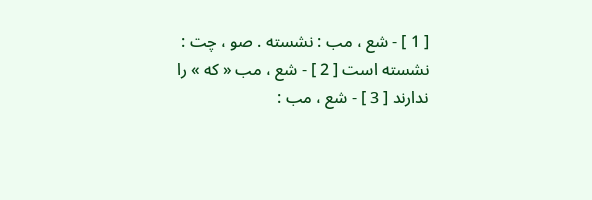[ 1 ] - شع ، مب : نشسته . صو ، چت : نشسته است [ 2 ] - شع ، مب « كه » را ندارند [ 3 ] - شع ، مب :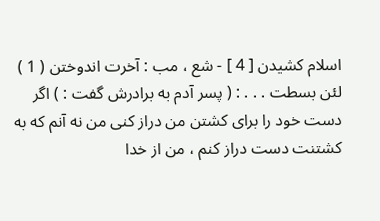اسلام كشيدن [ 4 ] - شع ، مب : آخرت اندوختن ( 1 ) لئن بسطت . . . : ( پسر آدم به برادرش گفت : ) اگر دست خود را براى كشتن من دراز كنى من نه آنم كه به كشتنت دست دراز كنم ، من از خدا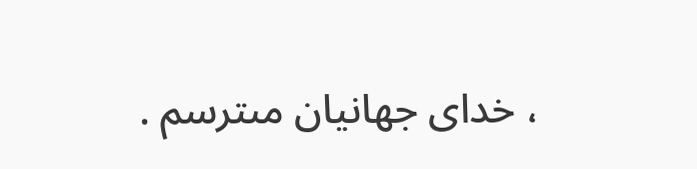، خداى جهانيان مىترسم .